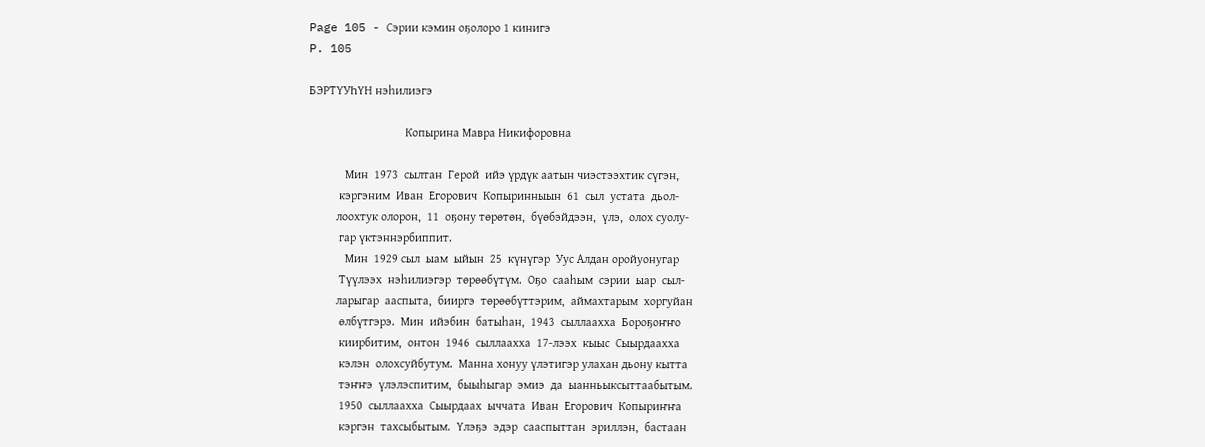Page 105 - Сэрии кэмин оҕолоро 1 кинигэ
P. 105

БЭРТҮУҺҮН нэһилиэгэ

                                Копырина Мавра Никифоровна

            Мин  1973  сылтан  Герой  ийэ үрдүк аатын чиэстээхтик сүгэн,
          кэргэним  Иван  Егорович  Копыринныын  61  сыл  устата  дьол-
         лоохтук олорон,  11  оҕону төрөтөн,  бүөбэйдээн,  үлэ,  олох суолу-
          гар үктэннэрбиппит.
            Мин  1929 сыл  ыам  ыйын  25  күнүгэр  Уус Алдан оройуонугар
          Түүлээх  нэһилиэгэр  төрөөбүтүм.  Оҕо  сааһым  сэрии  ыар  сыл-
         ларыгар  ааспыта,  бииргэ  төрөөбүттэрим,  аймахтарым  хоргуйан
          өлбүтгэрэ.  Мин  ийэбин  батыһан,  1943  сыллаахха  Бороҕоҥҥо
          киирбитим,  онтон  1946  сыллаахха  17-лээх  кыыс  Сыырдаахха
          кэлэн  олохсуйбутум.  Манна хонуу үлэтигэр улахан дьону кытта
          тэҥҥэ  үлэлэспитим,  быыһыгар  эмиэ  да  ыанньыксыттаабытым.
          1950  сыллаахха  Сыырдаах  ыччата  Иван  Егорович  Копыриҥҥа
          кэргэн  тахсыбытым.  Үлэҕэ  эдэр  сааспыттан  эриллэн,  бастаан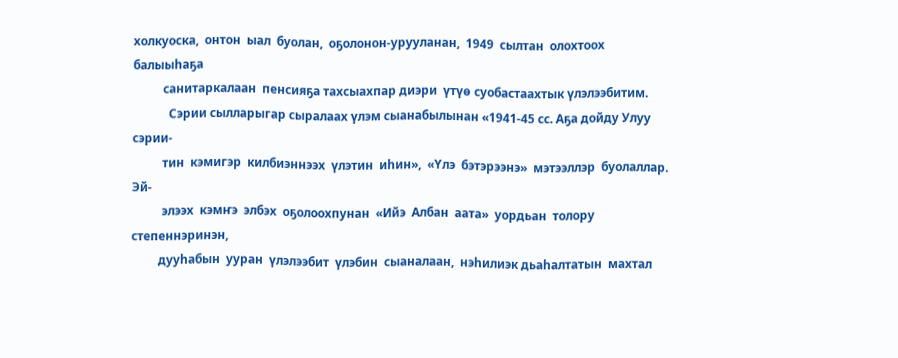холкуоска,  онтон  ыал  буолан,  оҕолонон-урууланан,  1949  сылтан  олохтоох  балыыһаҕа
          санитаркалаан  пенсияҕа тахсыахпар диэри  үтүө суобастаахтык үлэлээбитим.
            Сэрии сылларыгар сыралаах үлэм сыанабылынан «1941-45 сс. Аҕа дойду Улуу сэрии-
          тин  кэмигэр  килбиэннээх  үлэтин  иһин»,  «Үлэ  бэтэрээнэ»  мэтээллэр  буолаллар.  Эй-
          элээх  кэмҥэ  элбэх  оҕолоохпунан  «Ийэ  Албан  аата»  уордьан  толору  степеннэринэн,
         дууһабын  ууран  үлэлээбит  үлэбин  сыаналаан,  нэһилиэк дьаһалтатын  махтал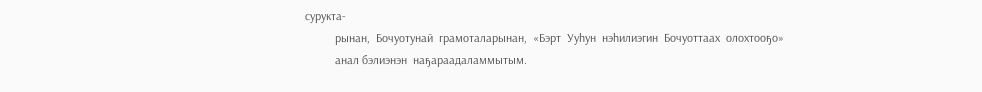сурукта-
          рынан,  Бочуотунай  грамоталарынан,  «Бэрт  Ууһун  нэһилиэгин  Бочуоттаах  олохтооҕо»
          анал бэлиэнэн  наҕараадаламмытым.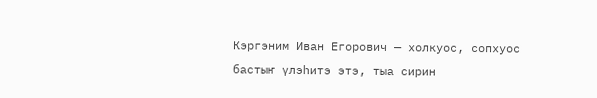Кэргэним Иван Егорович — холкуос, сопхуос бастыҥ үлэһитэ этэ, тыа сирин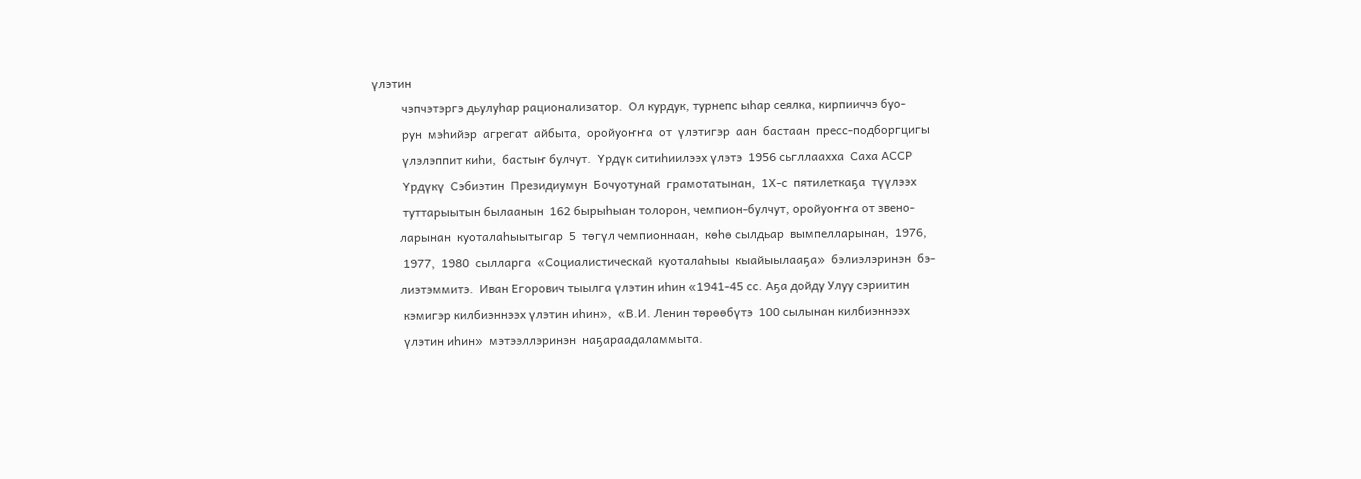үлэтин
          чэпчэтэргэ дьулуһар рационализатор.  Ол курдук, турнепс ыһар сеялка, кирпииччэ буо-
          рун  мэһийэр  агрегат  айбыта,  оройуоҥҥа  от  үлэтигэр  аан  бастаан  пресс-подборгцигы
          үлэлэппит киһи,  бастыҥ булчут.  Үрдүк ситиһиилээх үлэтэ  1956 сьгллаахха  Саха АССР
          Үрдүкү  Сэбиэтин  Президиумун  Бочуотунай  грамотатынан,  1Х-с  пятилеткаҕа  түүлээх
          туттарыытын былаанын  162 бырыһыан толорон, чемпион-булчут, оройуоҥҥа от звено-
         ларынан  куоталаһыытыгар  5  төгүл чемпионнаан,  көһө сылдьар  вымпелларынан,  1976,
          1977,  1980  сылларга  «Социалистическай  куоталаһыы  кыайыылааҕа»  бэлиэлэринэн  бэ-
         лиэтэммитэ.  Иван Егорович тыылга үлэтин иһин «1941-45 сс. Аҕа дойду Улуу сэриитин
          кэмигэр килбиэннээх үлэтин иһин»,  «В.И. Ленин төрөөбүтэ  100 сылынан килбиэннээх
          үлэтин иһин»  мэтээллэринэн  наҕараадаламмыта.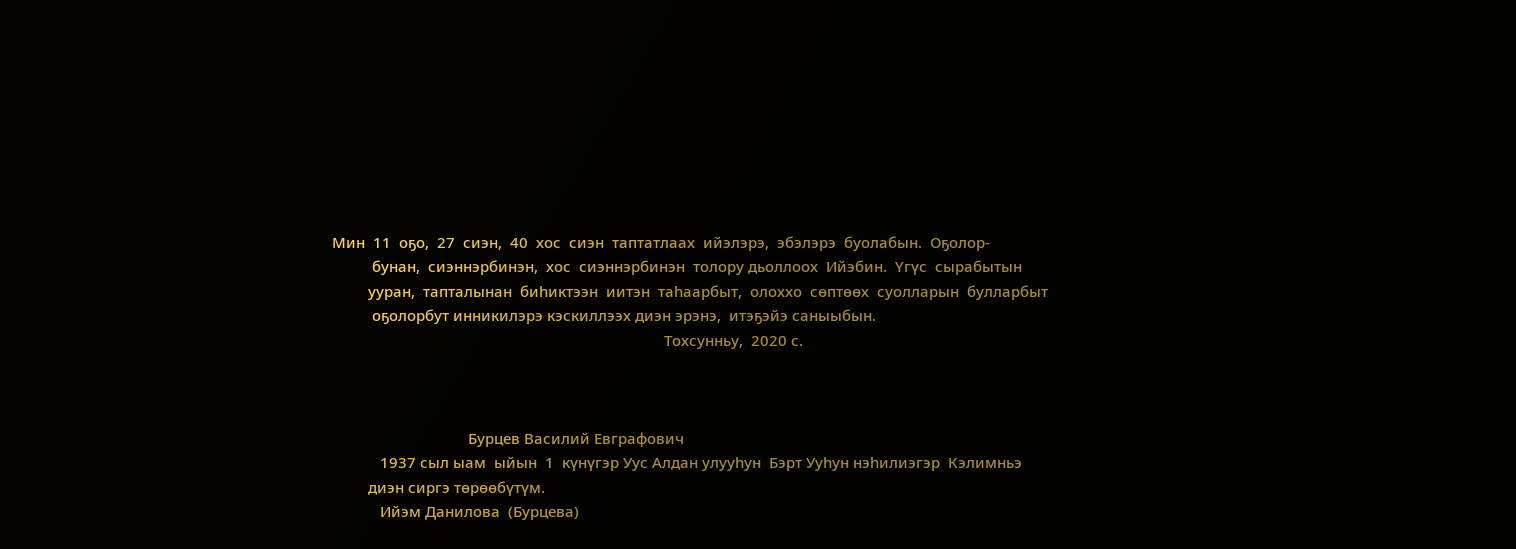Мин  11  оҕо,  27  сиэн,  40  хос  сиэн  таптатлаах  ийэлэрэ,  эбэлэрэ  буолабын.  Оҕолор-
          бунан,  сиэннэрбинэн,  хос  сиэннэрбинэн  толору дьоллоох  Ийэбин.  Үгүс  сырабытын
         ууран,  тапталынан  биһиктээн  иитэн  таһаарбыт,  олоххо  сөптөөх  суолларын  булларбыт
          оҕолорбут инникилэрэ кэскиллээх диэн эрэнэ,  итэҕэйэ саныыбын.
                                                                                   Тохсунньу,  2020 с.



                                  Бурцев Василий Евграфович
            1937 сыл ыам  ыйын  1  күнүгэр Уус Алдан улууһун  Бэрт Ууһун нэһилиэгэр  Кэлимньэ
         диэн сиргэ төрөөбүтүм.
            Ийэм Данилова  (Бурцева)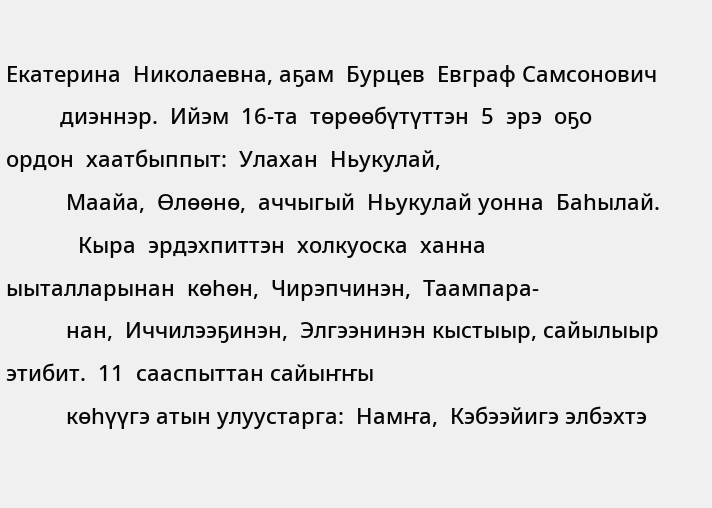Екатерина  Николаевна, аҕам  Бурцев  Евграф Самсонович
         диэннэр.  Ийэм  16-та  төрөөбүтүттэн  5  эрэ  оҕо  ордон  хаатбыппыт:  Улахан  Ньукулай,
          Маайа,  Өлөөнө,  аччыгый  Ньукулай уонна  Баһылай.
            Кыра  эрдэхпиттэн  холкуоска  ханна  ыыталларынан  көһөн,  Чирэпчинэн,  Таампара-
          нан,  Иччилээҕинэн,  Элгээнинэн кыстыыр, сайылыыр этибит.  11  сааспыттан сайыҥҥы
          көһүүгэ атын улуустарга:  Намҥа,  Кэбээйигэ элбэхтэ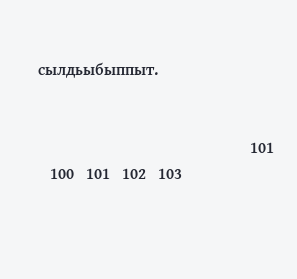сылдьыбыппыт.


                                                     101
   100   101   102   103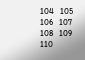104   105   106   107   108   109   110